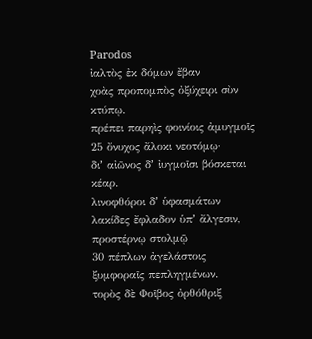Parodos
ἰαλτὸς ἐκ δόμων ἔβαν
χοὰς προπομπὸς ὀξύχειρι σὺν κτύπῳ.
πρέπει παρηὶς φοινίοις ἀμυγμοῖς
25 ὄνυχος ἄλοκι νεοτόμῳ·
διʼ αἰῶνος δʼ ἰυγμοῖσι βόσκεται κέαρ.
λινοφθόροι δʼ ὑφασμάτων
λακίδες ἔφλαδον ὑπʼ ἄλγεσιν,
προστέρνῳ στολμῷ
30 πέπλων ἀγελάστοις
ξυμφοραῖς πεπληγμένων.
τορὸς δὲ Φοῖβος ὀρθόθριξ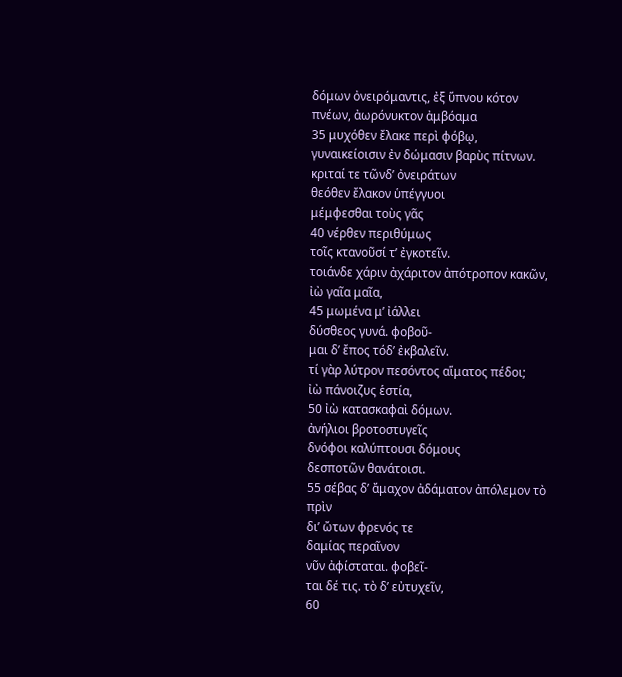δόμων ὀνειρόμαντις, ἐξ ὕπνου κότον
πνέων, ἀωρόνυκτον ἀμβόαμα
35 μυχόθεν ἔλακε περὶ φόβῳ,
γυναικείοισιν ἐν δώμασιν βαρὺς πίτνων.
κριταί τε τῶνδʼ ὀνειράτων
θεόθεν ἔλακον ὑπέγγυοι
μέμφεσθαι τοὺς γᾶς
40 νέρθεν περιθύμως
τοῖς κτανοῦσί τʼ ἐγκοτεῖν.
τοιάνδε χάριν ἀχάριτον ἀπότροπον κακῶν,
ἰὼ γαῖα μαῖα,
45 μωμένα μʼ ἰάλλει
δύσθεος γυνά. φοβοῦ-
μαι δʼ ἔπος τόδʼ ἐκβαλεῖν.
τί γὰρ λύτρον πεσόντος αἵματος πέδοι;
ἰὼ πάνοιζυς ἑστία,
50 ἰὼ κατασκαφαὶ δόμων.
ἀνήλιοι βροτοστυγεῖς
δνόφοι καλύπτουσι δόμους
δεσποτῶν θανάτοισι.
55 σέβας δʼ ἄμαχον ἀδάματον ἀπόλεμον τὸ πρὶν
διʼ ὤτων φρενός τε
δαμίας περαῖνον
νῦν ἀφίσταται. φοβεῖ-
ται δέ τις. τὸ δʼ εὐτυχεῖν,
60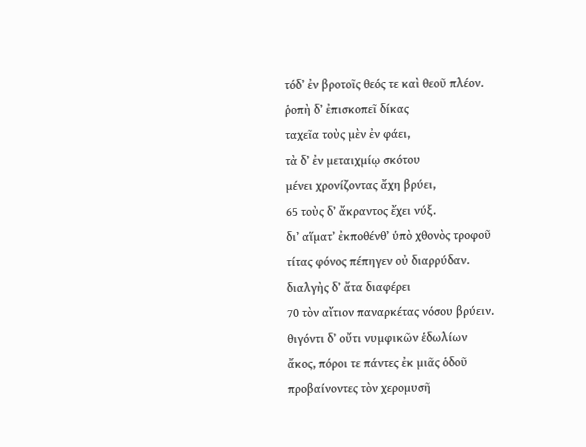τόδʼ ἐν βροτοῖς θεός τε καὶ θεοῦ πλέον.
ῥοπὴ δʼ ἐπισκοπεῖ δίκας
ταχεῖα τοὺς μὲν ἐν φάει,
τὰ δʼ ἐν μεταιχμίῳ σκότου
μένει χρονίζοντας ἄχη βρύει,
65 τοὺς δʼ ἄκραντος ἔχει νύξ.
διʼ αἵματʼ ἐκποθένθʼ ὑπὸ χθονὸς τροφοῦ
τίτας φόνος πέπηγεν οὐ διαρρύδαν.
διαλγὴς δʼ ἄτα διαφέρει
70 τὸν αἴτιον παναρκέτας νόσου βρύειν.
θιγόντι δʼ οὔτι νυμφικῶν ἑδωλίων
ἄκος, πόροι τε πάντες ἐκ μιᾶς ὁδοῦ
προβαίνοντες τὸν χερομυσῆ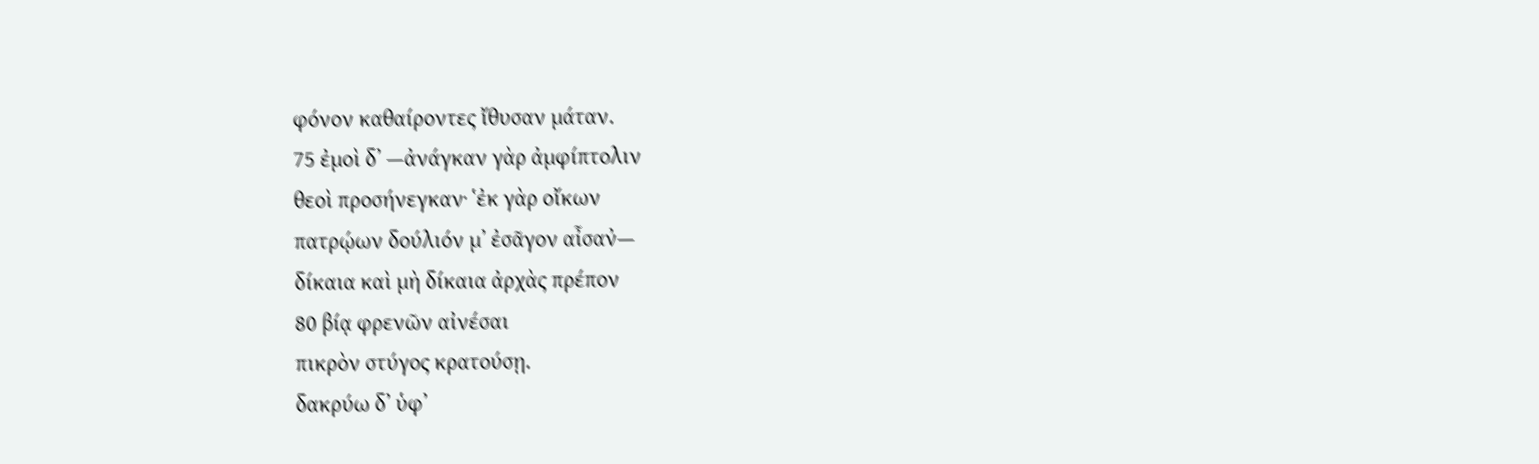φόνον καθαίροντες ἴθυσαν μάταν.
75 ἐμοὶ δʼ —ἀνάγκαν γὰρ ἀμφίπτολιν
θεοὶ προσήνεγκαν· ʽἐκ γὰρ οἴκων
πατρῴων δούλιόν μʼ ἐσᾶγον αἶσαν̓—
δίκαια καὶ μὴ δίκαια ἀρχὰς πρέπον
80 βίᾳ φρενῶν αἰνέσαι
πικρὸν στύγος κρατούσῃ.
δακρύω δʼ ὑφʼ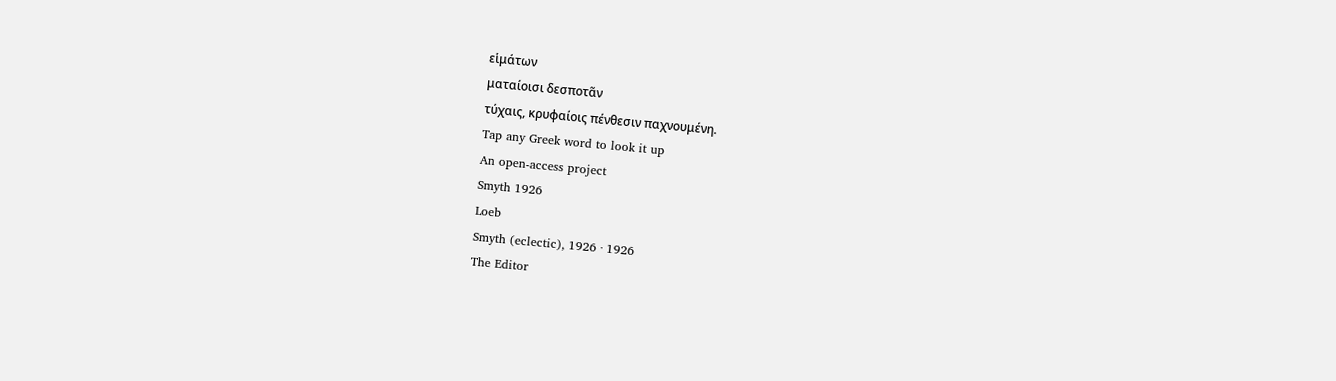εἱμάτων
ματαίοισι δεσποτᾶν
τύχαις, κρυφαίοις πένθεσιν παχνουμένη.
Tap any Greek word to look it up
An open-access project
Smyth 1926
Loeb
Smyth (eclectic), 1926 · 1926
The Editor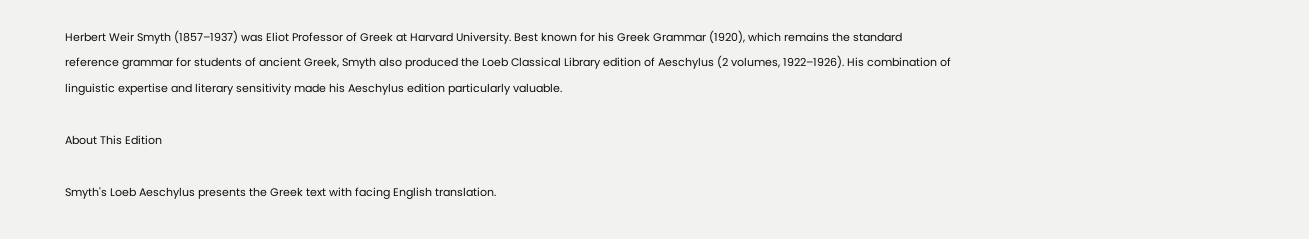Herbert Weir Smyth (1857–1937) was Eliot Professor of Greek at Harvard University. Best known for his Greek Grammar (1920), which remains the standard reference grammar for students of ancient Greek, Smyth also produced the Loeb Classical Library edition of Aeschylus (2 volumes, 1922–1926). His combination of linguistic expertise and literary sensitivity made his Aeschylus edition particularly valuable.

About This Edition

Smyth's Loeb Aeschylus presents the Greek text with facing English translation.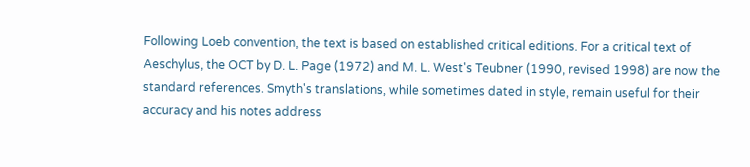Following Loeb convention, the text is based on established critical editions. For a critical text of Aeschylus, the OCT by D. L. Page (1972) and M. L. West's Teubner (1990, revised 1998) are now the standard references. Smyth's translations, while sometimes dated in style, remain useful for their accuracy and his notes address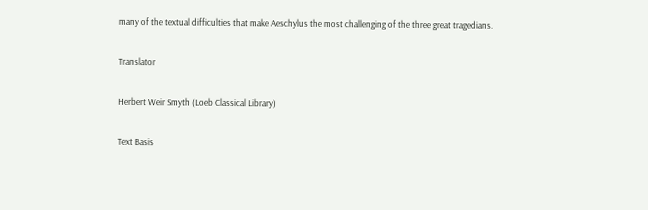many of the textual difficulties that make Aeschylus the most challenging of the three great tragedians.

Translator

Herbert Weir Smyth (Loeb Classical Library)

Text Basis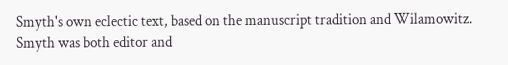Smyth's own eclectic text, based on the manuscript tradition and Wilamowitz. Smyth was both editor and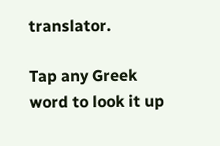translator.

Tap any Greek word to look it up